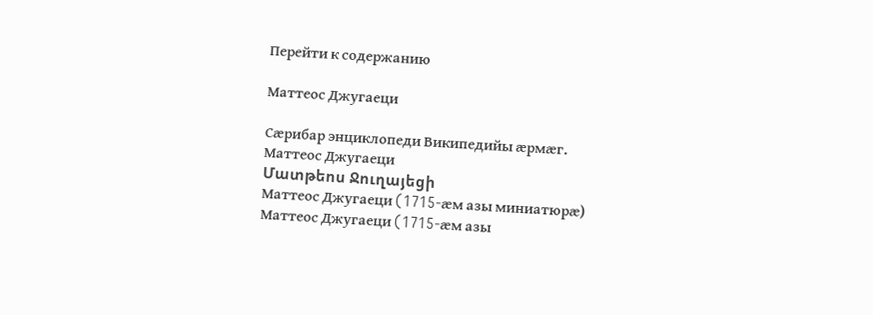Перейти к содержанию

Маттеос Джугаеци

Сæрибар энциклопеди Википедийы æрмæг.
Маттеос Джугаеци
Մատթեոս Ջուղայեցի
Маттеос Джугаеци (1715-æм азы миниатюрæ)
Маттеос Джугаеци (1715-æм азы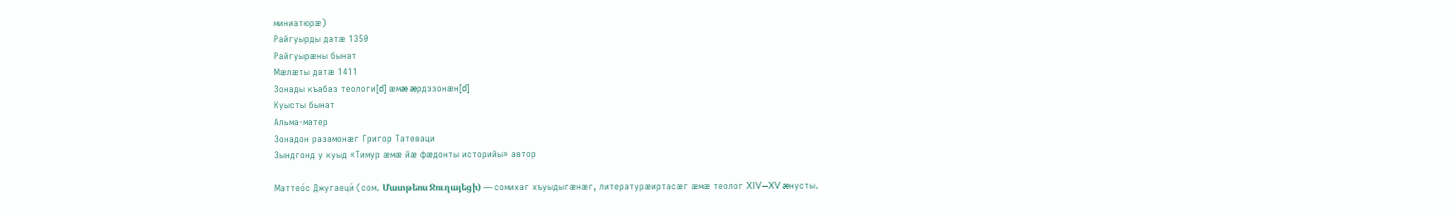миниатюрæ)
Райгуырды датæ 1350
Райгуырæны бынат
Мæлæты датæ 1411
Зонады къабаз теологи[d] æмæ æрдззонæн[d]
Куысты бынат
Альма-матер
Зонадон разамонæг Григор Татеваци
Зындгонд у куыд «Тимур æмæ йæ фæдонты историйы» автор

Маттео́с Джугаеци́ (сом. Մատթեոս Ջուղայեցի) — сомихаг хъуыдыгæнæг, литературæиртасæг æмæ теолог XIV—XV æнусты.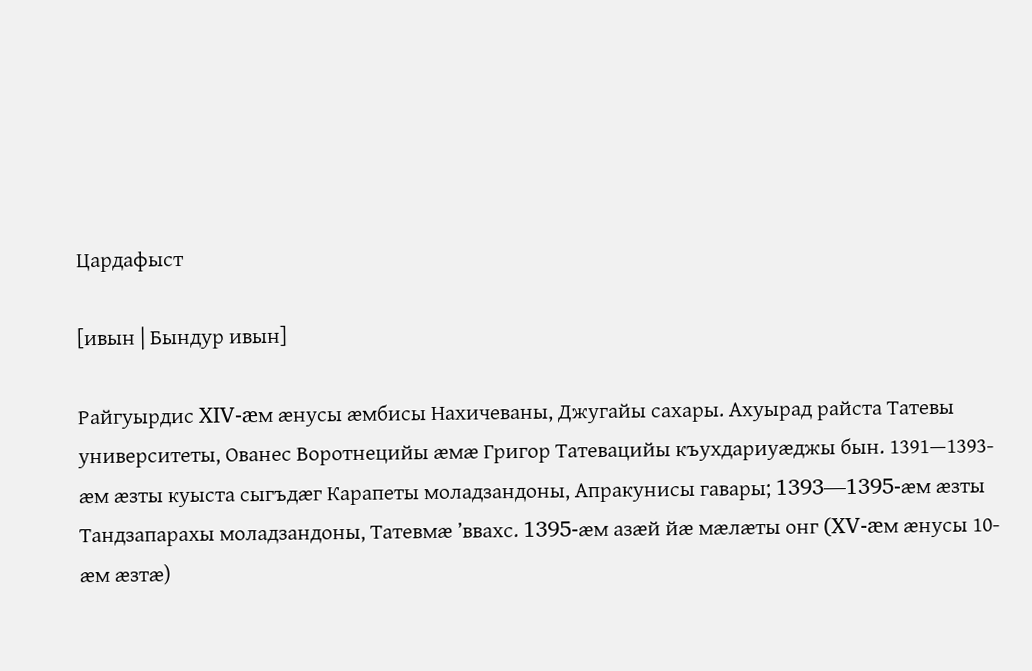Цардафыст

[ивын | Бындур ивын]

Райгуырдис XIV-æм æнусы æмбисы Нахичеваны, Джугайы сахары. Ахуырад райста Татевы университеты, Ованес Воротнецийы æмæ Григор Татевацийы къухдариуæджы бын. 1391—1393-æм æзты куыста сыгъдæг Карапеты моладзандоны, Апракунисы гавары; 1393—1395-æм æзты Тандзапарахы моладзандоны, Татевмæ ’ввахс. 1395-æм азæй йæ мæлæты онг (XV-æм æнусы 10-æм æзтæ)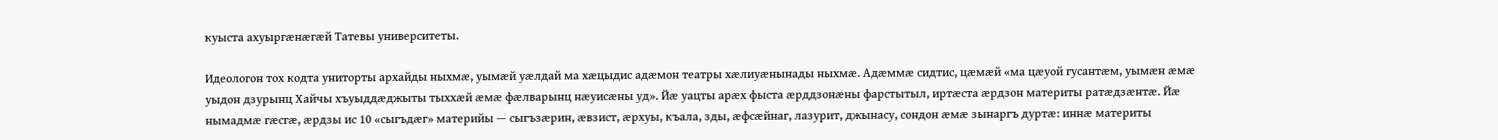куыста ахуыргæнæгæй Татевы университеты.

Идеологон тох кодта униторты архайды ныхмæ, уымæй уæлдай ма хæцыдис адæмон театры хæлиуæнынады ныхмæ. Адæммæ сидтис, цæмæй «ма цæуой гусантæм, уымæн æмæ уыдон дзурынц Хайчы хъуыддæджыты тыххæй æмæ фæлварынц нæуисæны уд». Йæ уацты арæх фыста æрддзонæны фарстытыл, иртæста æрдзон материты ратæдзæнтæ. Йæ нымадмæ гæсгæ, æрдзы ис 10 «сыгъдæг» материйы — сыгъзæрин, æвзист, æрхуы, къала, зды, æфсæйнаг, лазурит, джынасу, сондон æмæ зынаргъ дуртæ: иннæ материты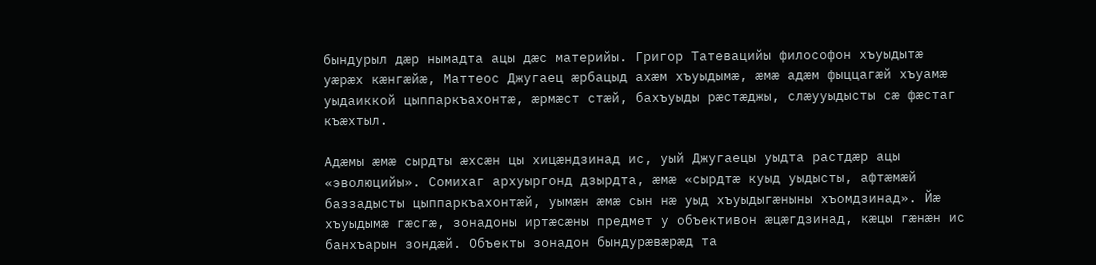бындурыл дæр нымадта ацы дæс материйы. Григор Татевацийы философон хъуыдытæ уæрæх кæнгæйæ, Маттеос Джугаец æрбацыд ахæм хъуыдымæ, æмæ адæм фыццагæй хъуамæ уыдаиккой цыппаркъахонтæ, æрмæст стæй, бахъуыды рæстæджы, слæууыдысты сæ фæстаг къæхтыл.

Адæмы æмæ сырдты æхсæн цы хицæндзинад ис, уый Джугаецы уыдта растдæр ацы «эволюцийы». Сомихаг архуыргонд дзырдта, æмæ «сырдтæ куыд уыдысты, афтæмæй баззадысты цыппаркъахонтæй, уымæн æмæ сын нæ уыд хъуыдыгæныны хъомдзинад». Йæ хъуыдымæ гæсгæ, зонадоны иртæсæны предмет у объективон æцæгдзинад, кæцы гæнæн ис банхъарын зондæй. Объекты зонадон бындурæвæрæд та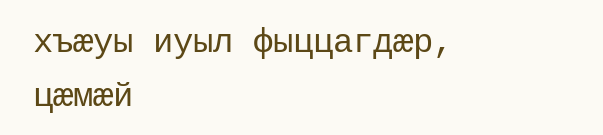хъæуы иуыл фыццагдæр, цæмæй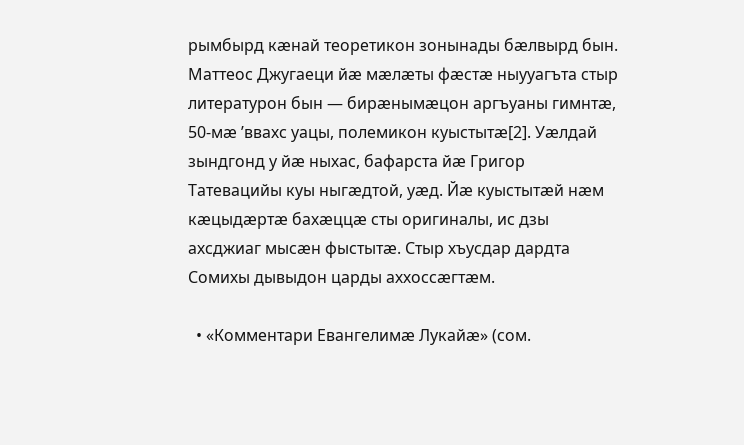рымбырд кæнай теоретикон зонынады бæлвырд бын. Маттеос Джугаеци йæ мæлæты фæстæ ныууагъта стыр литературон бын — бирæнымæцон аргъуаны гимнтæ, 50-мæ ’ввахс уацы, полемикон куыстытæ[2]. Уæлдай зындгонд у йæ ныхас, бафарста йæ Григор Татевацийы куы ныгæдтой, уæд. Йæ куыстытæй нæм кæцыдæртæ бахæццæ сты оригиналы, ис дзы ахсджиаг мысæн фыстытæ. Стыр хъусдар дардта Сомихы дывыдон царды аххоссæгтæм.

  • «Комментари Евангелимæ Лукайæ» (сом.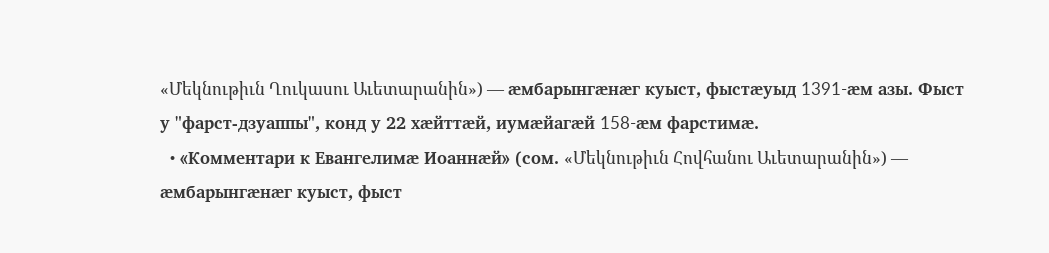«Մեկնութիւն Ղուկասու Աւետարանին») — æмбарынгæнæг куыст, фыстæуыд 1391-æм азы. Фыст у "фарст-дзуаппы", конд у 22 хæйттæй, иумæйагæй 158-æм фарстимæ.
  • «Комментари к Евангелимæ Иоаннæй» (сом. «Մեկնութիւն Հովհանու Աւետարանին») — æмбарынгæнæг куыст, фыст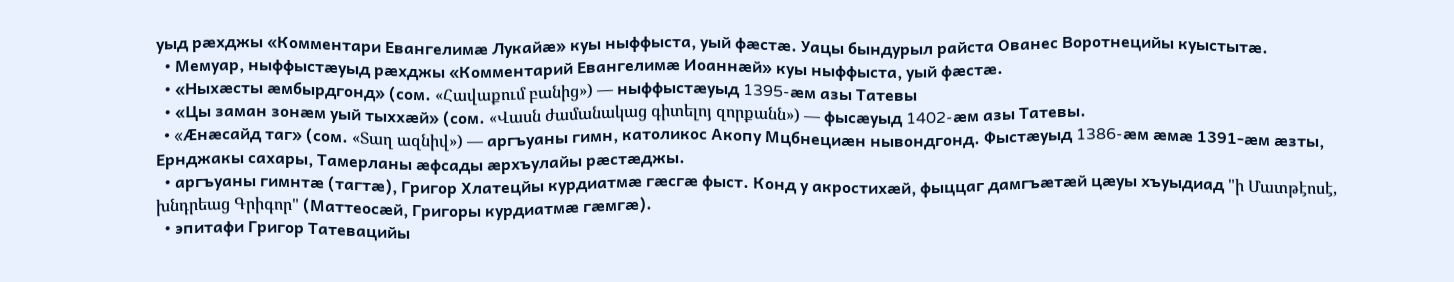уыд рæхджы «Комментари Евангелимæ Лукайæ» куы ныффыста, уый фæстæ. Уацы бындурыл райста Ованес Воротнецийы куыстытæ.
  • Мемуар, ныффыстæуыд рæхджы «Комментарий Евангелимæ Иоаннæй» куы ныффыста, уый фæстæ.
  • «Ныхæсты æмбырдгонд» (сом. «Հավաքում բանից») — ныффыстæуыд 1395-æм азы Татевы
  • «Цы заман зонæм уый тыххæй» (сом. «Վասն ժամանակաց գիտելոյ զորքանն») — фысæуыд 1402-æм азы Татевы.
  • «Æнæсайд таг» (сом. «Տաղ ազնիվ») — аргъуаны гимн, католикос Акопу Мцбнециæн нывондгонд. Фыстæуыд 1386-æм æмæ 1391-æм æзты, Ернджакы сахары, Тамерланы æфсады æрхъулайы рæстæджы.
  • аргъуаны гимнтæ (тагтæ), Григор Хлатецйы курдиатмæ гæсгæ фыст. Конд у акростихæй, фыццаг дамгъæтæй цæуы хъуыдиад "ի Մատթէոսէ, խնդրեաց Գրիգոր" (Маттеосæй, Григоры курдиатмæ гæмгæ).
  • эпитафи Григор Татевацийы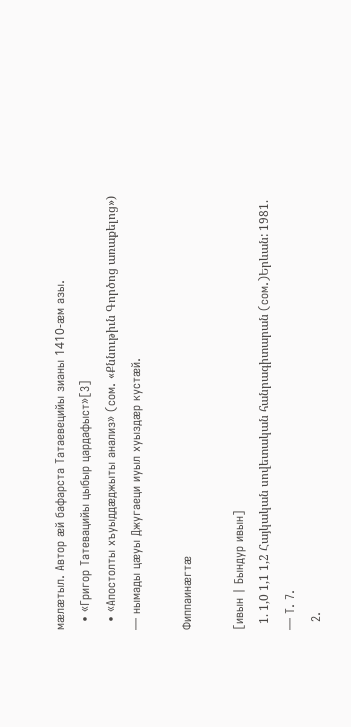мæлæтыл. Автор æй бафарста Татаевецийы зианы 1410-æм азы.
  • «Григор Татевацийы цыбыр цардафыст»[3]
  • «Апостолты хъуыддæджыты анализ» (сом. «Քննութիւն Գործոց առաքելոց») — нымады цæуы Джугаеци иуыл хуыздæр кустæй.

Фиппаинæгтæ

[ивын | Бындур ивын]
  1. 1,0 1,1 1,2 Հայկական սովետական հանրագիտարան (сом.)Երևան: 1981. — Т. 7.
  2.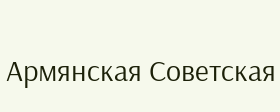Армянская Советская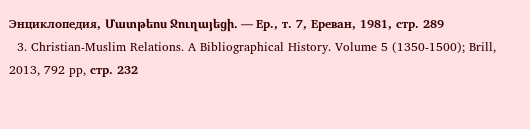Энциклопедия, Մատթեոս Ջուղայեցի. — Ер., т. 7, Ереван, 1981, стр. 289
  3. Christian-Muslim Relations. A Bibliographical History. Volume 5 (1350-1500); Brill, 2013, 792 pp, стр. 232